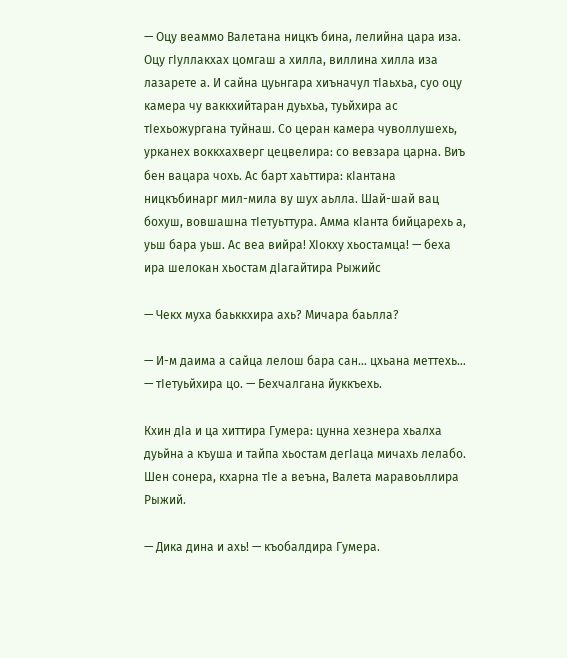— Оцу веаммо Валетана ницкъ бина, лелийна цара иза. Оцу гIуллакхах цомгаш а хилла, виллина хилла иза лазарете а. И сайна цуьнгара хиъначул тIаьхьа, суо оцу камера чу ваккхийтаран дуьхьа, туьйхира ас тIехьожургана туйнаш. Со церан камера чуволлушехь, урканех воккхахверг цецвелира: со вевзара царна. Виъ бен вацара чохь. Ас барт хаьттира: кIантана ницкъбинарг мил-мила ву шух аьлла. Шай-шай вац бохуш, вовшашна тIетуьттура. Амма кIанта бийцарехь а, уьш бара уьш. Ас веа вийра! ХIокху хьостамца! — беха ира шелокан хьостам дIагайтира Рыжийс

— Чекх муха баьккхира ахь? Мичара баьлла?

— И-м даима а сайца лелош бара сан… цхьана меттехь… — тIетуьйхира цо. — Бехчалгана йуккъехь.

Кхин дIа и ца хиттира Гумера: цунна хезнера хьалха дуьйна а къуша и тайпа хьостам дегIаца мичахь лелабо. Шен сонера, кхарна тIе а веъна, Валета маравоьллира Рыжий.

— Дика дина и ахь! — къобалдира Гумера.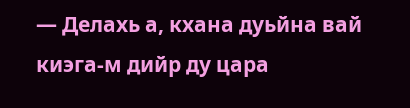— Делахь а, кхана дуьйна вай киэга-м дийр ду цара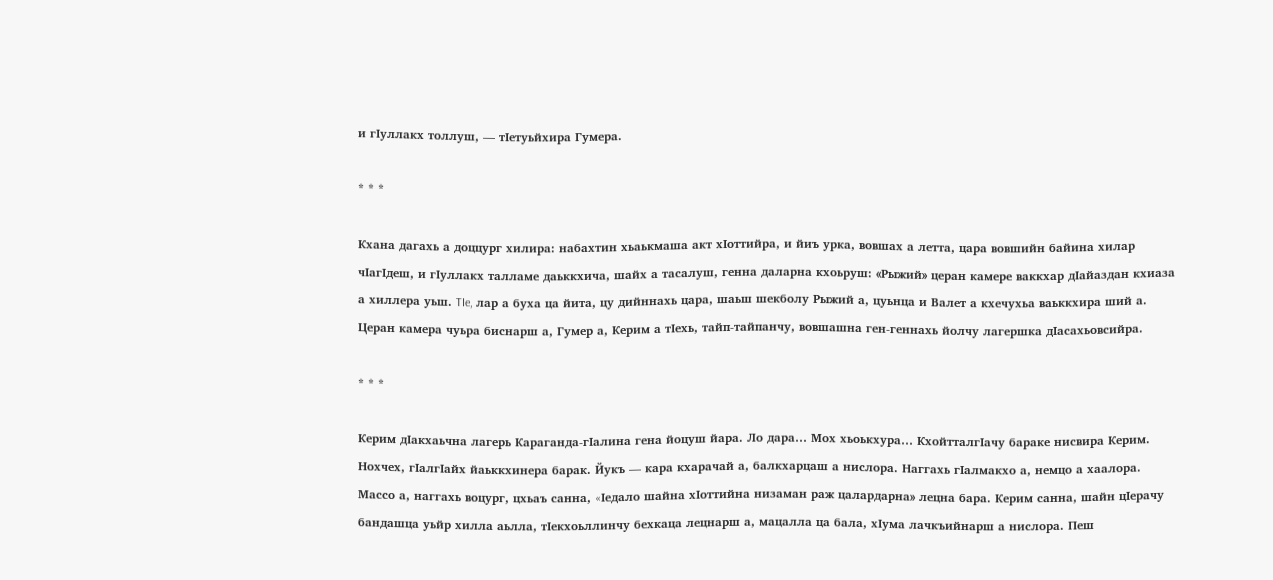и гIуллакх толлуш, — тIетуьйхира Гумера.

* * *

Кхана дагахь а доццург хилира: набахтин хьаькмаша акт хIоттийра, и йиъ урка, вовшах а летта, цара вовшийн байина хилар чIагIдеш, и гIуллакх талламе даьккхича, шайх а тасалуш, генна даларна кхоьруш: «Рыжий» церан камере ваккхар дIайаздан кхиаза а хиллера уьш. TIe, лар а буха ца йита, цу дийннахь цара, шаьш шекболу Рыжий а, цуьнца и Валет а кхечухьа ваьккхира ший а. Церан камера чуьра биснарш а, Гумер а, Керим а тIехь, тайп-тайпанчу, вовшашна ген-геннахь йолчу лагершка дIасахьовсийра.

* * *

Керим дIакхаьчна лагерь Караганда-гIалина гена йоцуш йара. Ло дара… Мох хьоькхура… КхойтталгIачу бараке нисвира Керим. Нохчех, гIалгIайх йаьккхинера барак. Йукъ — кара кхарачай а, балкхарцаш а нислора. Наггахь гIалмакхо а, немцо а хаалора. Массо а, наггахь воцург, цхьаъ санна, «Iедало шайна хIоттийна низаман раж цалардарна» лецна бара. Керим санна, шайн цIерачу бандашца уьйр хилла аьлла, тIекхоьллинчу бехкаца лецнарш а, мацалла ца бала, хIума лачкъийнарш а нислора. Пеш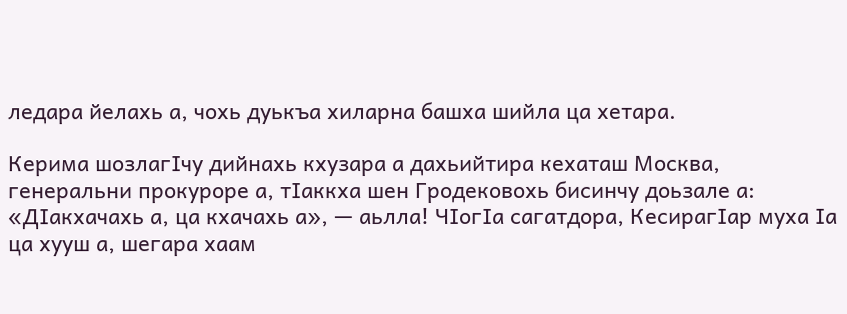ледара йелахь а, чохь дуькъа хиларна башха шийла ца хетара.

Керима шозлагIчу дийнахь кхузара а дахьийтира кехаташ Москва, генеральни прокуроре а, тIаккха шен Гродековохь бисинчу доьзале а: «ДIакхачахь а, ца кхачахь а», — аьлла! ЧIогIa сагатдора, КесирагIар муха Iа ца хууш а, шегара хаам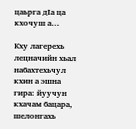цаьрга дIа ца кхочуш а…

Кху лагерехь лецначийн хьал набахтехьчул кхин а эшна гира: йуучун кхачам бацара, шелонгахь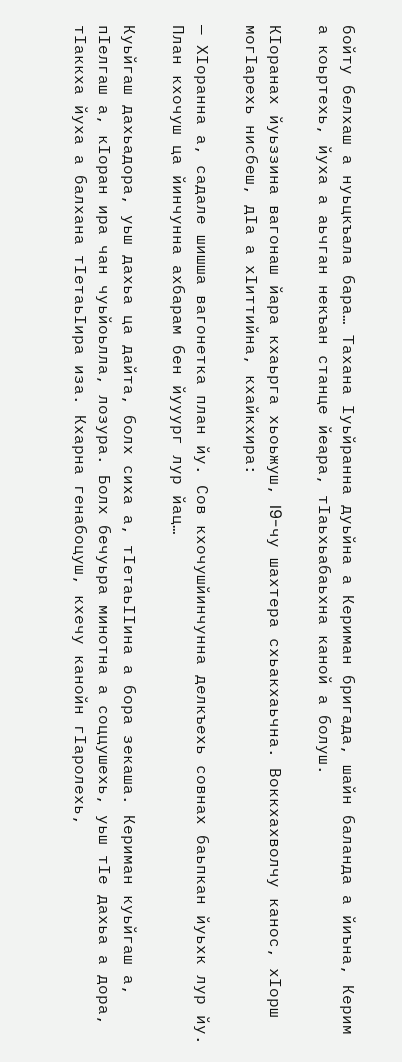бойту белхаш а нуьцкъала бара… Тахана Iуьйранна дуьйна а Кериман бригада, шайн баланда а йиъна, Керим а коьртехь, йуха а аьчган некъан станце йеара, тIаьхьабаьхна каной а болуш.

КIоранах йуьззина вагонаш йара кхаьрга хьоьжуш, I9-чу шахтера схьакхаьчна. Воккхахволчу канос, хIорш могIарехь нисбеш, дIа а хIиттийна, кхайкхира:

— ХIоранна а, садале шишша вагонетка план йу. Сов кхочушйинчунна делкъехь совнах баьпкан йуьхк лур йу. План кхочуш ца йинчунна ахбарам бен йууург лур йац…

Куьйгаш дахьадора, уьш дахьа ца дайта, болх сиха а, тIетаьIIина а бора зекаша. Кериман куьйгаш а, пIелгаш а, кIоран ира чан чуьйоьлла, лозура. Болх бечуьра минотна а соццушехь, уьш тIе дахьа а дора, тIаккха йуха а балхана тIетаьIира иза. Кхарна генабоцуш, кхечу канойн гIаролехь,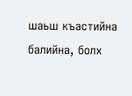шаьш къастийна балийна, болх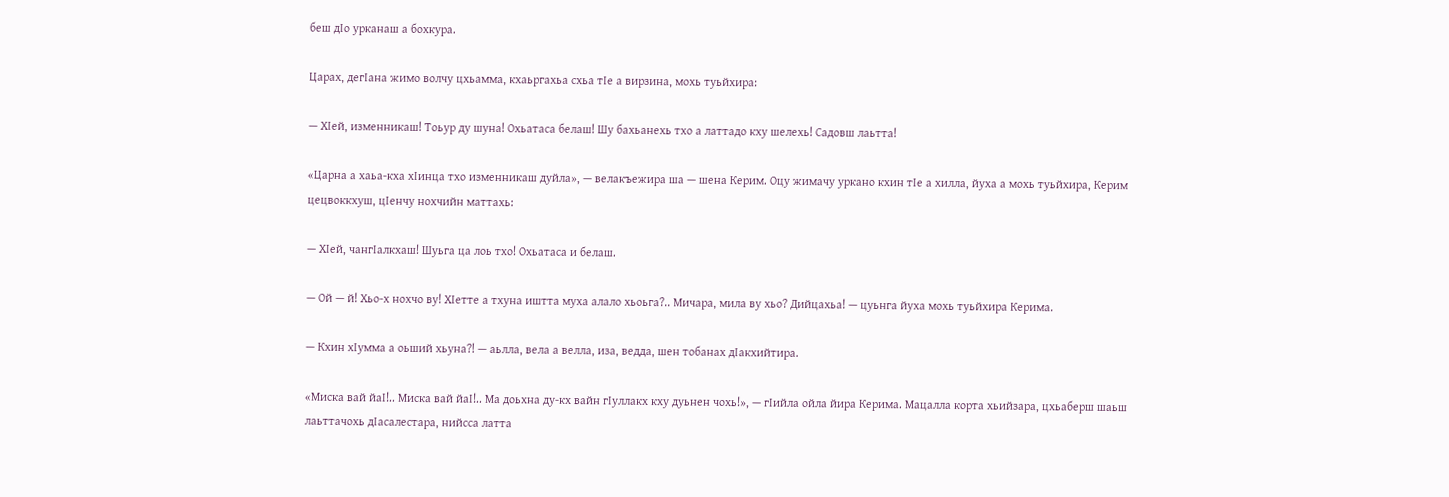беш дIо урканаш а бохкура.

Царах, дегIана жимо волчу цхьамма, кхаьргахьа схьа тIе а вирзина, мохь туьйхира:

— ХIей, изменникаш! Тоьур ду шуна! Охьатаса белаш! Шу бахьанехь тхо а латтадо кху шелехь! Садовш лаьтта!

«Царна а хаьа-кха хIинца тхо изменникаш дуйла», — велакъежира ша — шена Керим. Оцу жимачу уркано кхин тIе а хилла, йуха а мохь туьйхира, Керим цецвоккхуш, цIенчу нохчийн маттахь:

— ХIей, чангIалкхаш! Шуьга ца лоь тхо! Охьатаса и белаш.

— Ой — й! Хьо-х нохчо ву! ХIетте а тхуна иштта муха алало хьоьга?.. Мичара, мила ву хьо? Дийцахьа! — цуьнга йуха мохь туьйхира Керима.

— Кхин хIумма а оьший хьуна?! — аьлла, вела а велла, иза, ведда, шен тобанах дIакхийтира.

«Миска вай йаI!.. Миска вай йаI!.. Ма доьхна ду-кх вайн гIуллакх кху дуьнен чохь!», — гIийла ойла йира Керима. Мацалла корта хьийзара, цхьаберш шаьш лаьттачохь дIасалестара, нийсса латта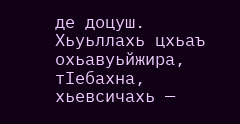де доцуш. Хьуьллахь цхьаъ охьавуьйжира, тIебахна, хьевсичахь —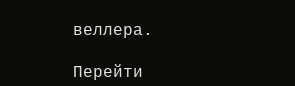веллера.

Перейти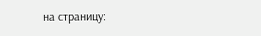на страницу: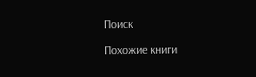Поиск

Похожие книги